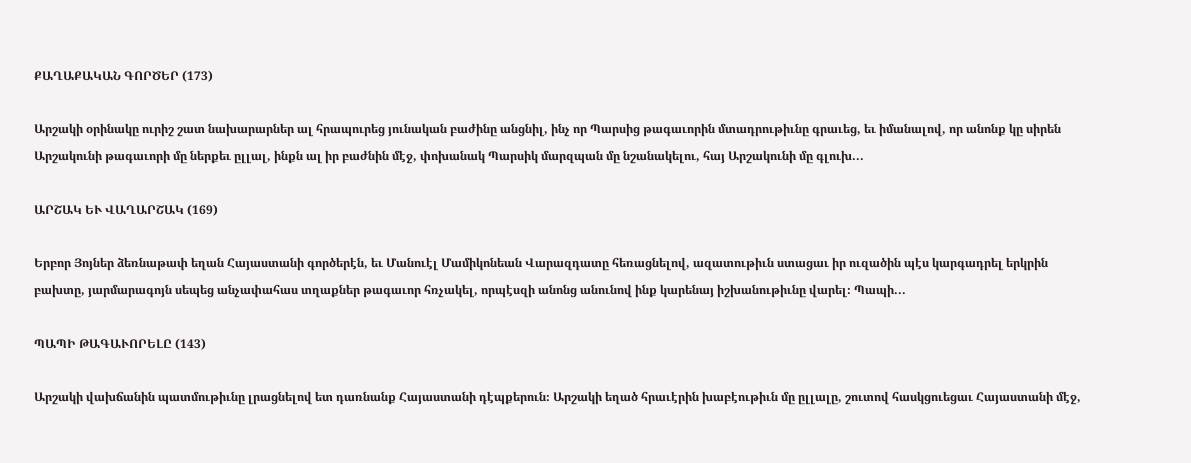ՔԱՂԱՔԱԿԱՆ ԳՈՐԾԵՐ (173)

Արշակի օրինակը ուրիշ շատ նախարարներ ալ հրապուրեց յունական բաժինը անցնիլ, ինչ որ Պարսից թագաւորին մտադրութիւնը գրաւեց, եւ իմանալով, որ անոնք կը սիրեն Արշակունի թագաւորի մը ներքեւ ըլլալ, ինքն ալ իր բաժնին մէջ, փոխանակ Պարսիկ մարզպան մը նշանակելու, հայ Արշակունի մը գլուխ...

ԱՐՇԱԿ ԵՒ ՎԱՂԱՐՇԱԿ (169)

Երբոր Յոյներ ձեռնաթափ եղան Հայաստանի գործերէն, եւ Մանուէլ Մամիկոնեան Վարազդատը հեռացնելով, ազատութիւն ստացաւ իր ուզածին պէս կարգադրել երկրին բախտը, յարմարագոյն սեպեց անչափահաս տղաքներ թագաւոր հռչակել, որպէսզի անոնց անունով ինք կարենայ իշխանութիւնը վարել։ Պապի...

ՊԱՊԻ ԹԱԳԱՒՈՐԵԼԸ (143)

Արշակի վախճանին պատմութիւնը լրացնելով ետ դառնանք Հայաստանի դէպքերուն։ Արշակի եղած հրաւէրին խաբէութիւն մը ըլլալը, շուտով հասկցուեցաւ Հայաստանի մէջ,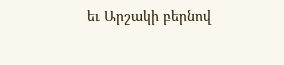եւ Արշակի բերնով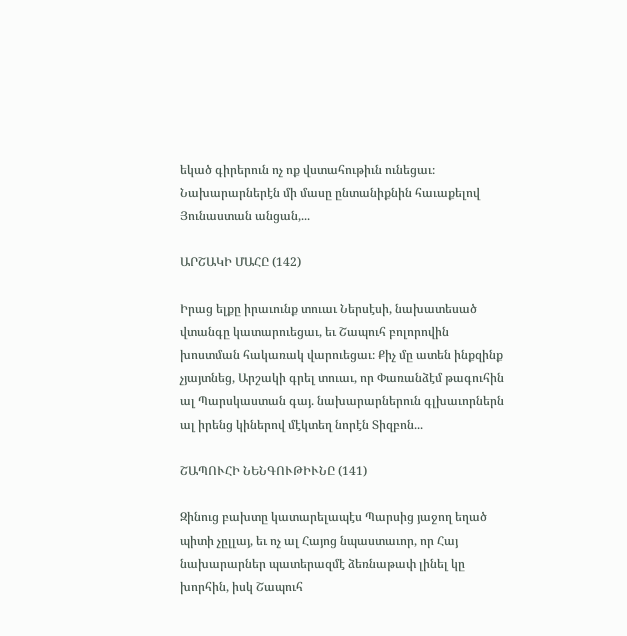եկած գիրերուն ոչ ոք վստահութիւն ունեցաւ։ Նախարարներէն մի մասը ընտանիքնին հաւաքելով Յունաստան անցան,...

ԱՐՇԱԿԻ ՄԱՀԸ (142)

Իրաց ելքը իրաւունք տուաւ Ներսէսի, նախատեսած վտանգը կատարուեցաւ, եւ Շապուհ բոլորովին խոստման հակառակ վարուեցաւ։ Քիչ մը ատեն ինքզինք չյայտնեց, Արշակի գրել տուաւ, որ Փառանձէմ թագուհին ալ Պարսկաստան գայ. նախարարներուն գլխաւորներն ալ իրենց կիներով մէկտեղ նորէն Տիզբոն...

ՇԱՊՈՒՀԻ ՆԵՆԳՈՒԹԻՒՆԸ (141)

Զինուց բախտը կատարելապէս Պարսից յաջող եղած պիտի չըլլայ, եւ ոչ ալ Հայոց նպաստաւոր, որ Հայ նախարարներ պատերազմէ ձեռնաթափ լինել կը խորհին, իսկ Շապուհ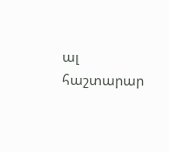ալ հաշտարար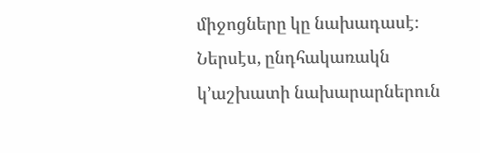միջոցները կը նախադասէ։ Ներսէս, ընդհակառակն կ’աշխատի նախարարներուն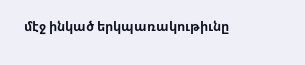մէջ ինկած երկպառակութիւնը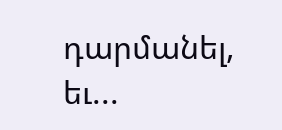դարմանել, եւ...